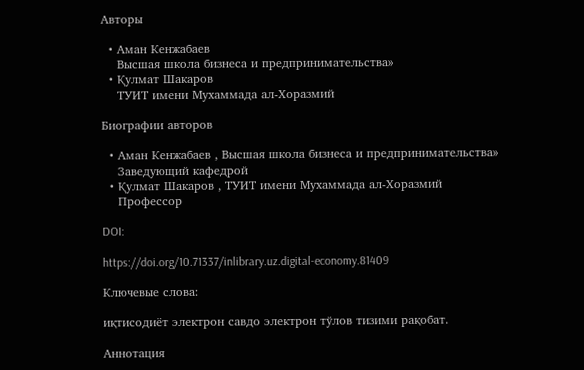Авторы

  • Аман Кенжабаев
    Высшая школа бизнеса и предпринимательства»
  • Қулмат Шакаров
    ТУИТ имени Мухаммада ал-Хоразмий

Биографии авторов

  • Аман Кенжабаев , Высшая школа бизнеса и предпринимательства»
    Заведующий кафедрой
  • Қулмат Шакаров , ТУИТ имени Мухаммада ал-Хоразмий
    Профессор

DOI:

https://doi.org/10.71337/inlibrary.uz.digital-economy.81409

Ключевые слова:

иқтисодиёт электрон савдо электрон тўлов тизими рақобат.

Аннотация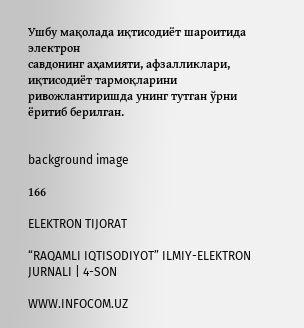Ушбу мақолада иқтисодиёт шароитида электрон
савдонинг аҳамияти, афзалликлари, иқтисодиёт тармоқларини
ривожлантиришда унинг тутган ўрни ёритиб берилган.


background image

166

ELEKTRON TIJORAT

“RAQAMLI IQTISODIYOT” ILMIY-ELEKTRON JURNALI | 4-SON

WWW.INFOCOM.UZ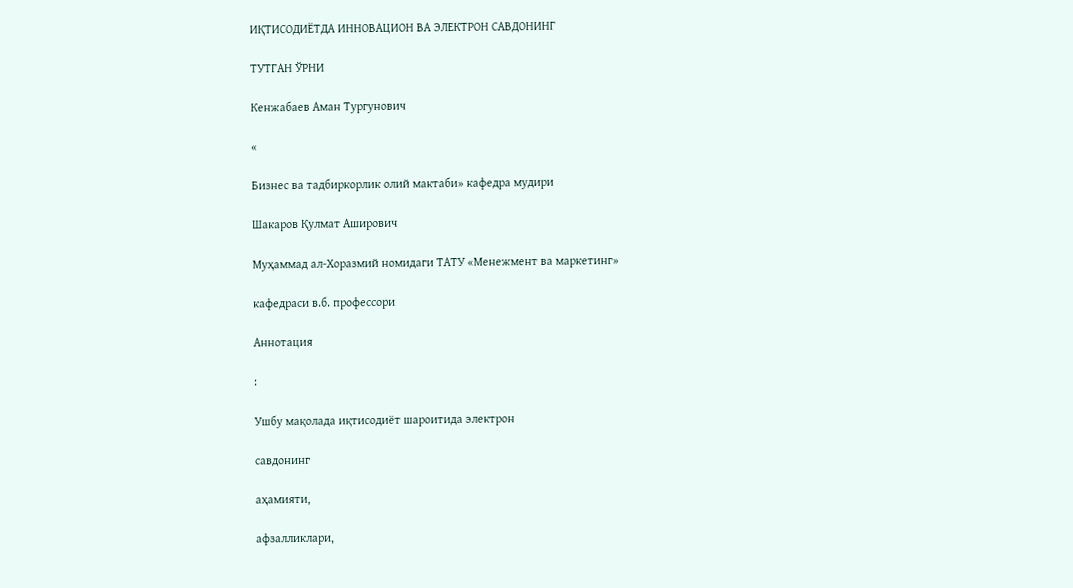ИҚТИСОДИЁТДА ИННОВАЦИОН ВА ЭЛЕКТРОН САВДОНИНГ

ТУТГАН ЎРНИ

Кенжабаев Аман Тургунович

«

Бизнес ва тадбиркорлик олий мактаби» кафедра мудири

Шакаров Қулмат Аширович

Муҳаммад ал-Хоразмий номидаги ТАТУ «Менежмент ва маркетинг»

кафедраси в.б. профессори

Аннотация

:

Ушбу мақолада иқтисодиёт шароитида электрон

савдонинг

аҳамияти,

афзалликлари,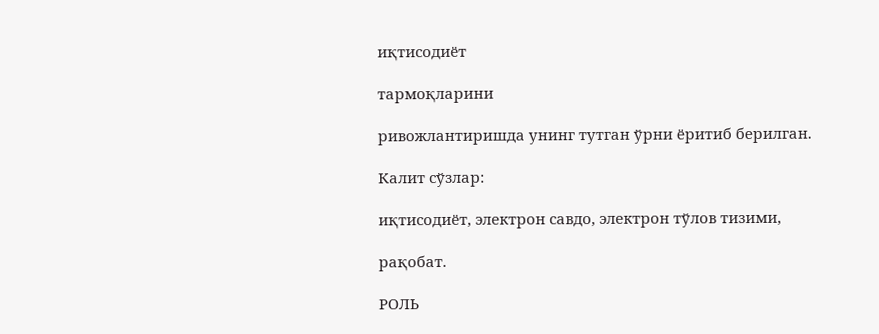иқтисодиёт

тармоқларини

ривожлантиришда унинг тутган ўрни ёритиб берилган.

Калит сўзлар:

иқтисодиёт, электрон савдо, электрон тўлов тизими,

рақобат.

РОЛЬ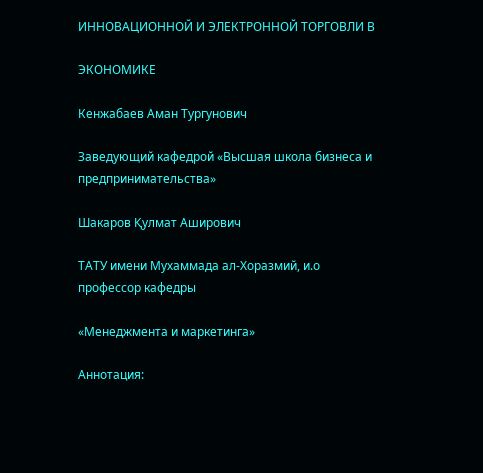ИННОВАЦИОННОЙ И ЭЛЕКТРОННОЙ ТОРГОВЛИ В

ЭКОНОМИКЕ

Кенжабаев Аман Тургунович

Заведующий кафедрой «Высшая школа бизнеса и предпринимательства»

Шакаров Қулмат Аширович

ТАТУ имени Мухаммада ал-Хоразмий, и.о профессор кафедры

«Менеджмента и маркетинга»

Аннотация: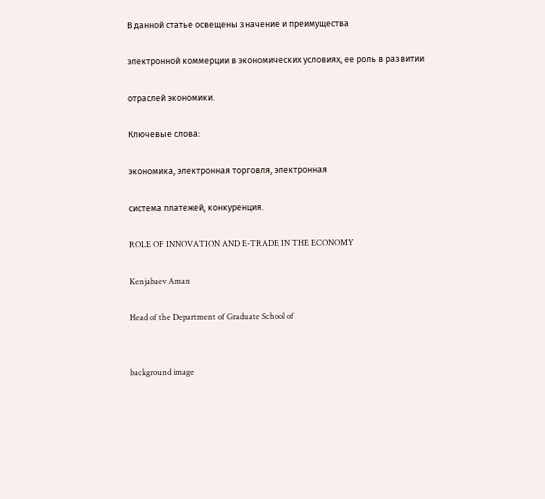В данной статье освещены значение и преимущества

электронной коммерции в экономических условиях, ее роль в развитии

отраслей экономики.

Ключевые слова:

экономика, электронная торговля, электронная

система платежей, конкуренция.

ROLE OF INNOVATION AND E-TRADE IN THE ECONOMY

Kenjabaev Aman

Head of the Department of Graduate School of


background image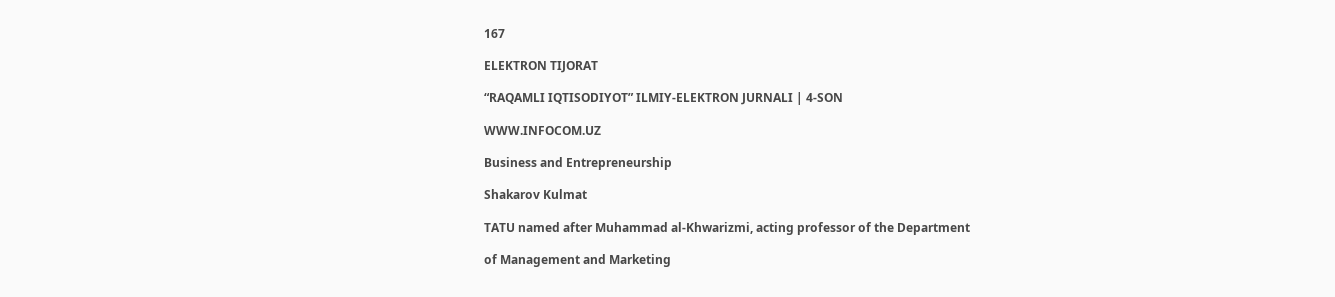167

ELEKTRON TIJORAT

“RAQAMLI IQTISODIYOT” ILMIY-ELEKTRON JURNALI | 4-SON

WWW.INFOCOM.UZ

Business and Entrepreneurship

Shakarov Kulmat

TATU named after Muhammad al-Khwarizmi, acting professor of the Department

of Management and Marketing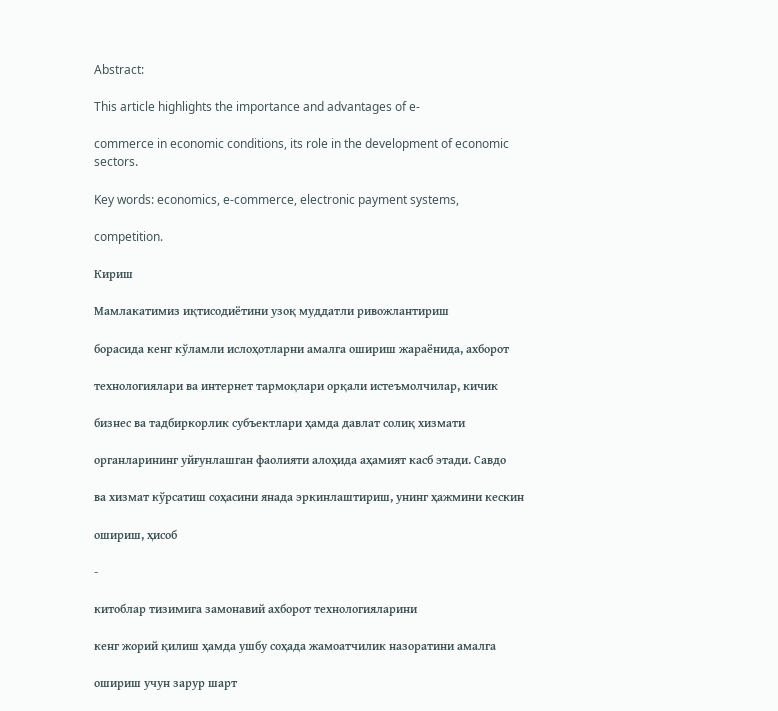Abstract:

This article highlights the importance and advantages of e-

commerce in economic conditions, its role in the development of economic
sectors.

Key words: economics, e-commerce, electronic payment systems,

competition.

Кириш

Мамлакатимиз иқтисодиётини узоқ муддатли ривожлантириш

борасида кенг кўламли ислоҳотларни амалга ошириш жараёнида, ахборот

технологиялари ва интернет тармоқлари орқали истеъмолчилар, кичик

бизнес ва тадбиркорлик субъектлари ҳамда давлат солиқ хизмати

органларининг уйғунлашган фаолияти алоҳида аҳамият касб этади. Савдо

ва хизмат кўрсатиш соҳасини янада эркинлаштириш, унинг ҳажмини кескин

ошириш, ҳисоб

-

китоблар тизимига замонавий ахборот технологияларини

кенг жорий қилиш ҳамда ушбу соҳада жамоатчилик назоратини амалга

ошириш учун зарур шарт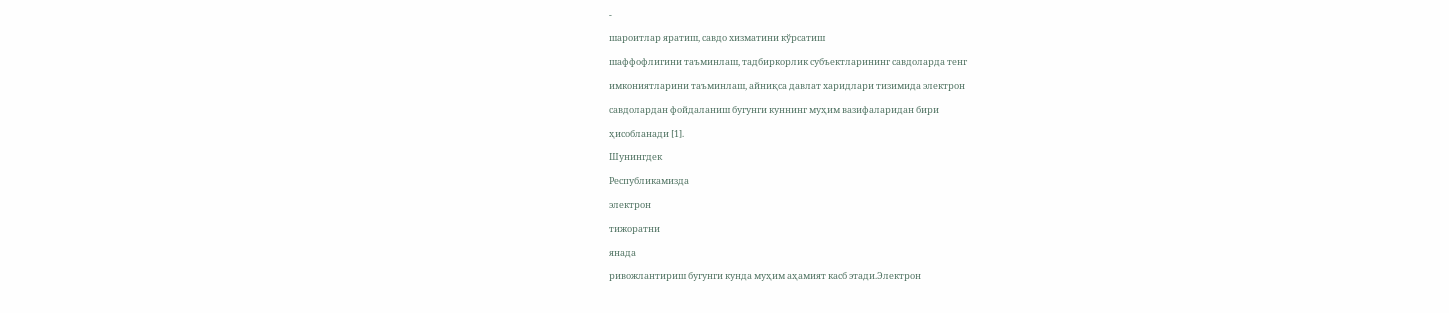-

шароитлар яратиш, савдо хизматини кўрсатиш

шаффофлигини таъминлаш, тадбиркорлик субъектларининг савдоларда тенг

имкониятларини таъминлаш, айниқса давлат харидлари тизимида электрон

савдолардан фойдаланиш бугунги куннинг муҳим вазифаларидан бири

ҳисобланади [1].

Шунингдек

Республикамизда

электрон

тижоратни

янада

ривожлантириш бугунги кунда муҳим аҳамият касб этади.Электрон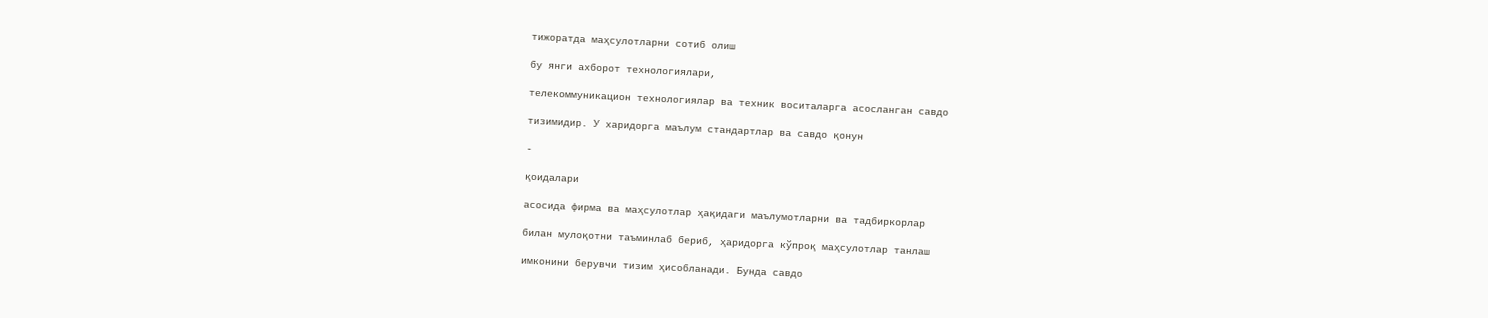тижоратда маҳсулотларни сотиб олиш

бу янги ахборот технологиялари,

телекоммуникацион технологиялар ва техник воситаларга асосланган савдо

тизимидир. У харидорга маълум стандартлар ва савдо қонун

-

қоидалари

асосида фирма ва маҳсулотлар ҳақидаги маълумотларни ва тадбиркорлар

билан мулоқотни таъминлаб бериб, ҳаридорга кўпроқ маҳсулотлар танлаш

имконини берувчи тизим ҳисобланади. Бунда савдо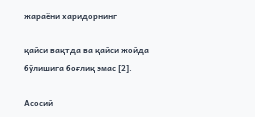жараёни харидорнинг

қайси вақтда ва қайси жойда бўлишига боғлиқ эмас [2].

Асосий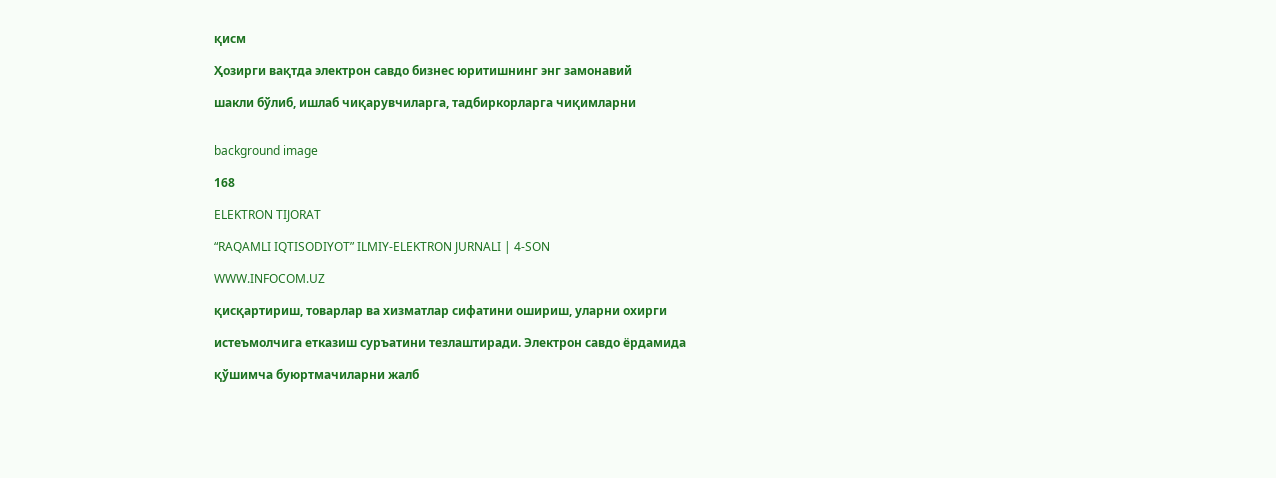қисм

Ҳозирги вақтда электрон савдо бизнес юритишнинг энг замонавий

шакли бўлиб, ишлаб чиқарувчиларга, тадбиркорларга чиқимларни


background image

168

ELEKTRON TIJORAT

“RAQAMLI IQTISODIYOT” ILMIY-ELEKTRON JURNALI | 4-SON

WWW.INFOCOM.UZ

қисқартириш, товарлар ва хизматлар сифатини ошириш, уларни охирги

истеъмолчига етказиш суръатини тезлаштиради. Электрон савдо ёрдамида

қўшимча буюртмачиларни жалб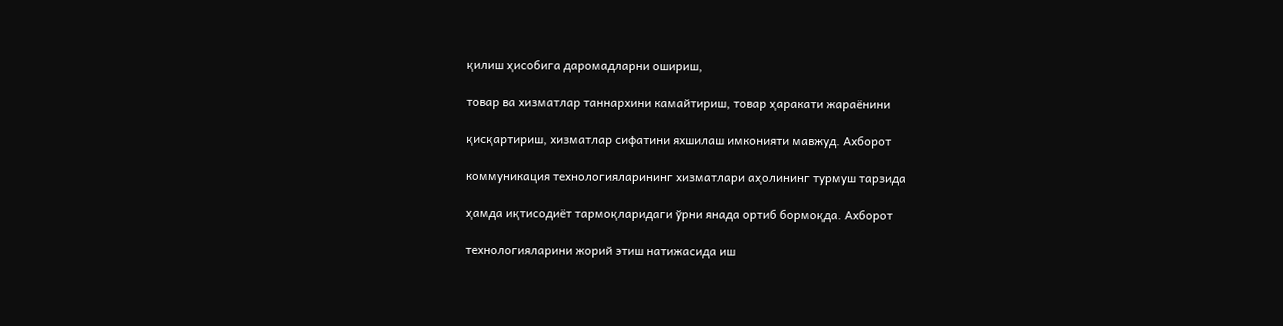қилиш ҳисобига даромадларни ошириш,

товар ва хизматлар таннархини камайтириш, товар ҳаракати жараёнини

қисқартириш, хизматлар сифатини яхшилаш имконияти мавжуд. Ахборот

коммуникация технологияларининг хизматлари аҳолининг турмуш тарзида

ҳамда иқтисодиёт тармоқларидаги ўрни янада ортиб бормоқда. Ахборот

технологияларини жорий этиш натижасида иш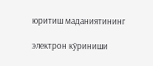юритиш маданиятининг

электрон кўриниши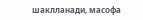шаклланади, масофа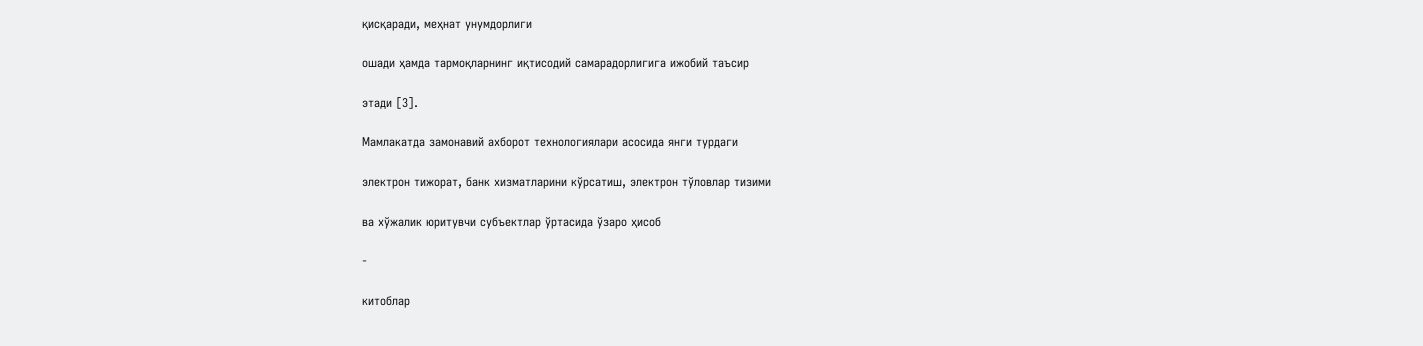қисқаради, меҳнат унумдорлиги

ошади ҳамда тармоқларнинг иқтисодий самарадорлигига ижобий таъсир

этади [3].

Мамлакатда замонавий ахборот технологиялари асосида янги турдаги

электрон тижорат, банк хизматларини кўрсатиш, электрон тўловлар тизими

ва хўжалик юритувчи субъектлар ўртасида ўзаро ҳисоб

-

китоблар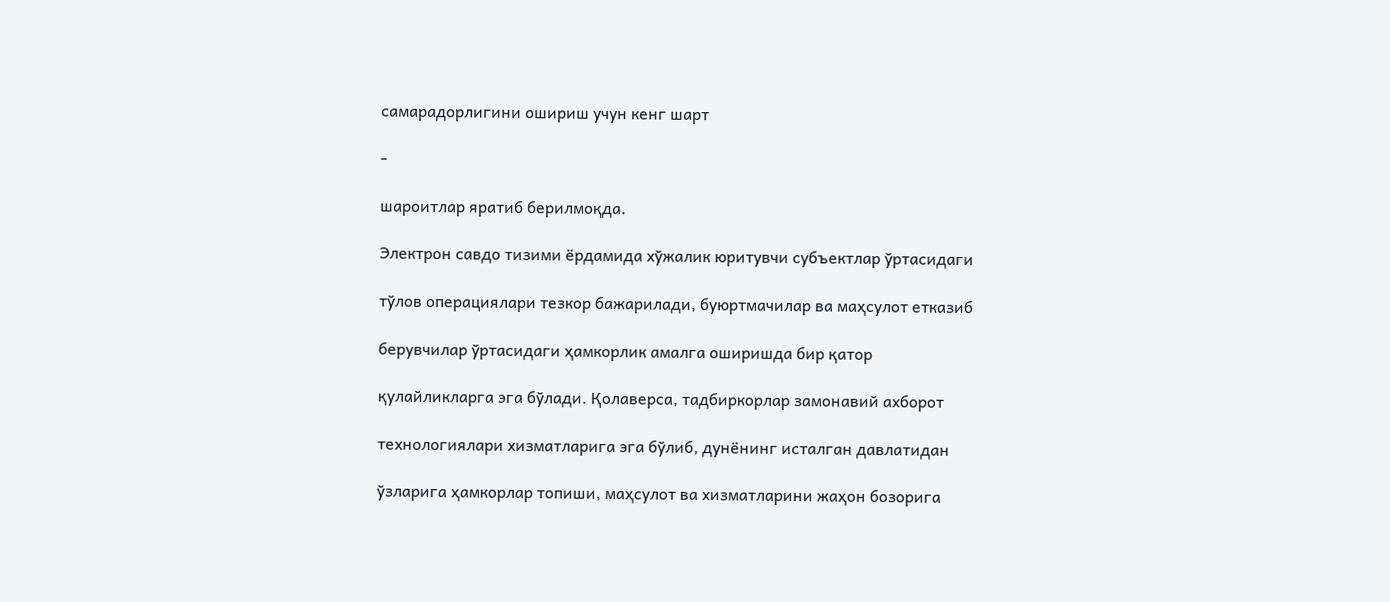самарадорлигини ошириш учун кенг шарт

-

шароитлар яратиб берилмоқда.

Электрон савдо тизими ёрдамида хўжалик юритувчи субъектлар ўртасидаги

тўлов операциялари тезкор бажарилади, буюртмачилар ва маҳсулот етказиб

берувчилар ўртасидаги ҳамкорлик амалга оширишда бир қатор

қулайликларга эга бўлади. Қолаверса, тадбиркорлар замонавий ахборот

технологиялари хизматларига эга бўлиб, дунёнинг исталган давлатидан

ўзларига ҳамкорлар топиши, маҳсулот ва хизматларини жаҳон бозорига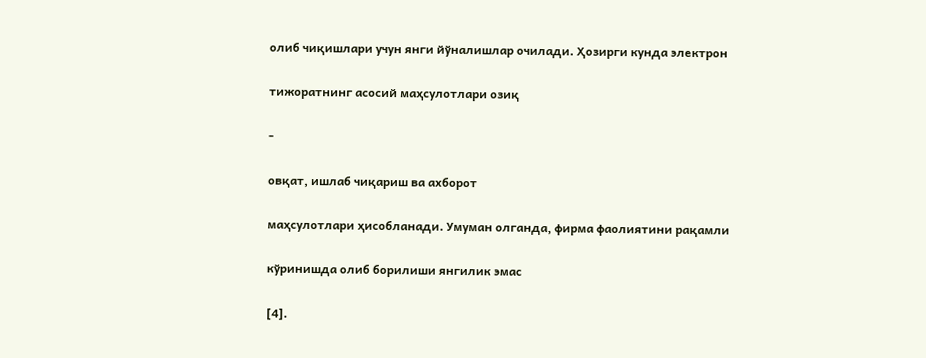олиб чиқишлари учун янги йўналишлар очилади. Ҳозирги кунда электрон

тижоратнинг асосий маҳсулотлари озиқ

-

овқат, ишлаб чиқариш ва ахборот

маҳсулотлари ҳисобланади. Умуман олганда, фирма фаолиятини рақамли

кўринишда олиб борилиши янгилик эмас

[4].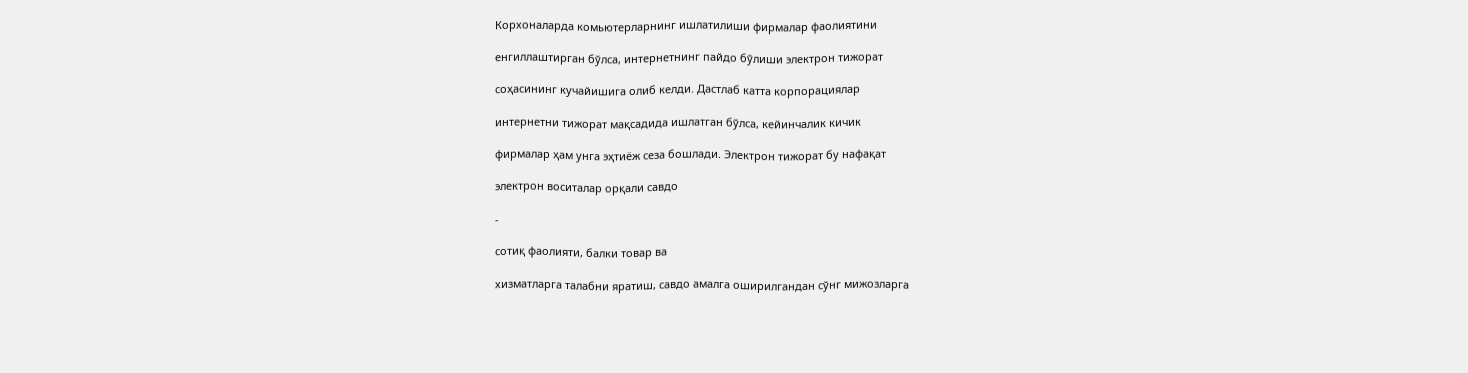Корхоналарда комьютерларнинг ишлатилиши фирмалар фаолиятини

енгиллаштирган бўлса, интернетнинг пайдо бўлиши электрон тижорат

соҳасининг кучайишига олиб келди. Дастлаб катта корпорациялар

интернетни тижорат мақсадида ишлатган бўлса, кейинчалик кичик

фирмалар ҳам унга эҳтиёж сеза бошлади. Электрон тижорат бу нафақат

электрон воситалар орқали савдо

-

сотиқ фаолияти, балки товар ва

хизматларга талабни яратиш, савдо амалга оширилгандан сўнг мижозларга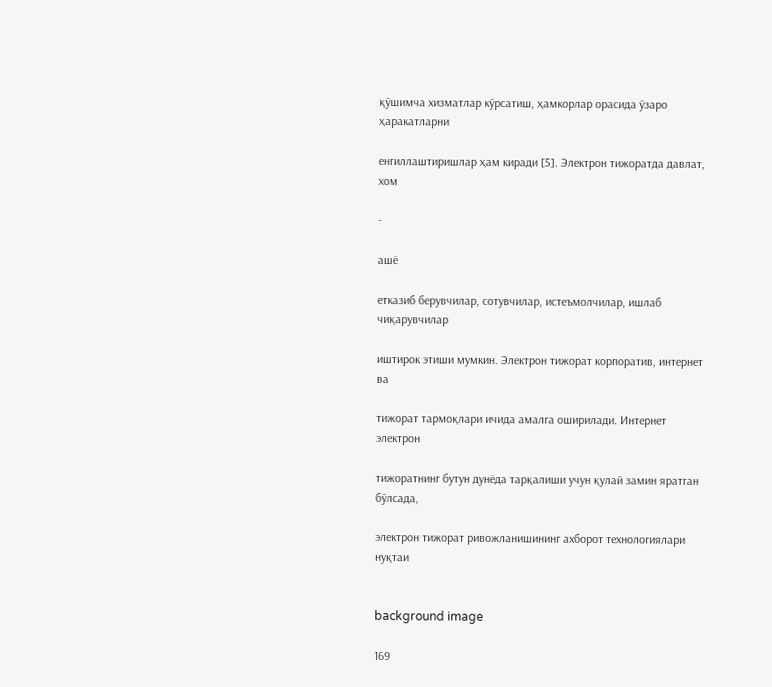қўшимча хизматлар кўрсатиш, ҳамкорлар орасида ўзаро ҳаракатларни

енгиллаштиришлар ҳам киради [5]. Электрон тижоратда давлат, хом

-

ашё

етказиб берувчилар, сотувчилар, истеъмолчилар, ишлаб чиқарувчилар

иштирок этиши мумкин. Электрон тижорат корпоратив, интернет ва

тижорат тармоқлари ичида амалга оширилади. Интернет электрон

тижоратнинг бутун дунёда тарқалиши учун қулай замин яратган бўлсада,

электрон тижорат ривожланишининг ахборот технологиялари нуқтаи


background image

169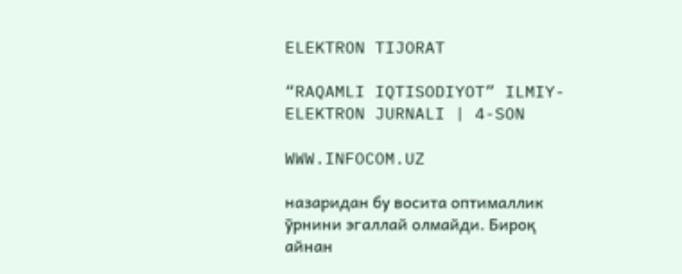ELEKTRON TIJORAT

“RAQAMLI IQTISODIYOT” ILMIY-ELEKTRON JURNALI | 4-SON

WWW.INFOCOM.UZ

назаридан бу восита оптималлик ўрнини эгаллай олмайди. Бироқ айнан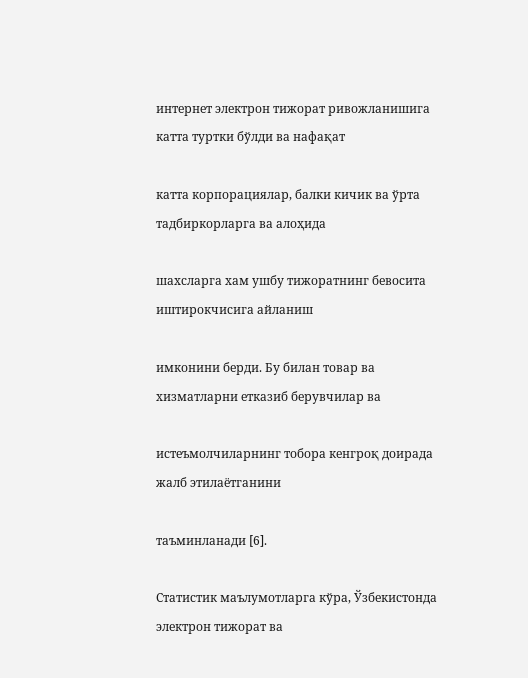интернет электрон тижорат ривожланишига катта туртки бўлди ва нафақат

катта корпорациялар, балки кичик ва ўрта тадбиркорларга ва алоҳида

шахсларга хам ушбу тижоратнинг бевосита иштирокчисига айланиш

имконини берди. Бу билан товар ва хизматларни етказиб берувчилар ва

истеъмолчиларнинг тобора кенгроқ доирада жалб этилаётганини

таъминланади [6].

Статистик маълумотларга кўра, Ўзбекистонда электрон тижорат ва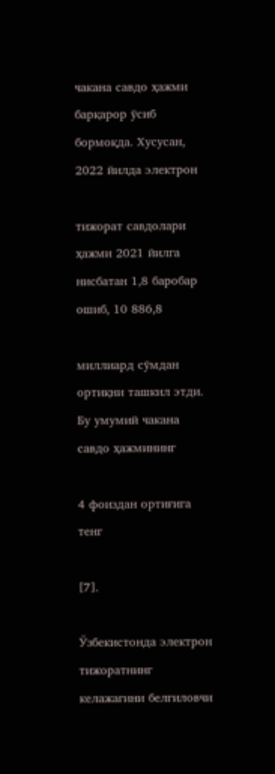чакана савдо ҳажми барқарор ўсиб бормоқда. Хусусан, 2022 йилда электрон

тижорат савдолари ҳажми 2021 йилга нисбатан 1,8 баробар ошиб, 10 886,8

миллиард сўмдан ортиқни ташкил этди. Бу умумий чакана савдо ҳажмининг

4 фоиздан ортиғига тенг

[7].

Ўзбекистонда электрон тижоратнинг келажагини белгиловчи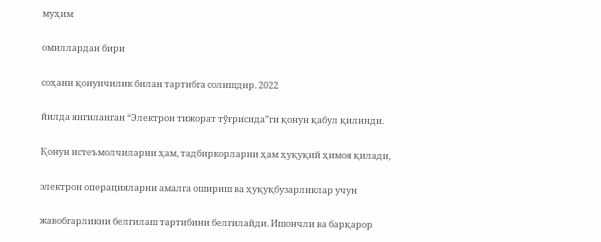муҳим

омиллардан бири

соҳани қонунчилик билан тартибга солишдир. 2022

йилда янгиланган “Электрон тижорат тўғрисида”ги қонун қабул қилинди.

Қонун истеъмолчиларни ҳам, тадбиркорларни ҳам ҳуқуқий ҳимоя қилади,

электрон операцияларни амалга ошириш ва ҳуқуқбузарликлар учун

жавобгарликни белгилаш тартибини белгилайди. Ишончли ва барқарор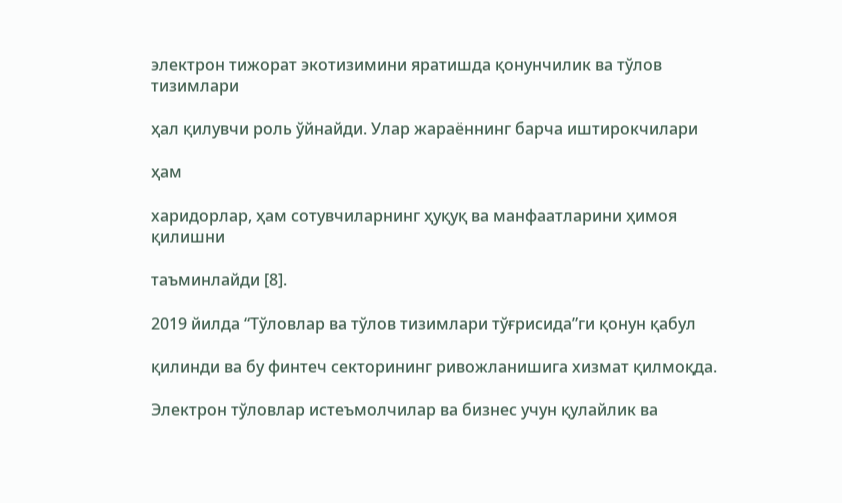электрон тижорат экотизимини яратишда қонунчилик ва тўлов тизимлари

ҳал қилувчи роль ўйнайди. Улар жараённинг барча иштирокчилари

ҳам

харидорлар, ҳам сотувчиларнинг ҳуқуқ ва манфаатларини ҳимоя қилишни

таъминлайди [8].

2019 йилда “Тўловлар ва тўлов тизимлари тўғрисида”ги қонун қабул

қилинди ва бу финтеч секторининг ривожланишига хизмат қилмоқда.

Электрон тўловлар истеъмолчилар ва бизнес учун қулайлик ва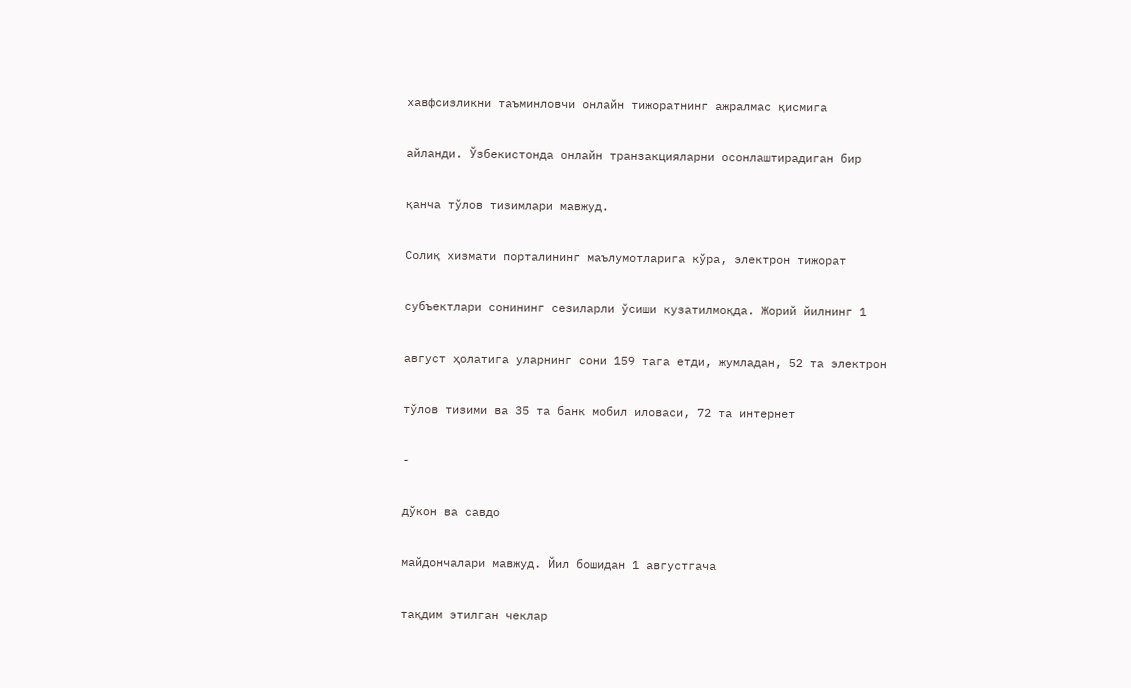хавфсизликни таъминловчи онлайн тижоратнинг ажралмас қисмига

айланди. Ўзбекистонда онлайн транзакцияларни осонлаштирадиган бир

қанча тўлов тизимлари мавжуд.

Солиқ хизмати порталининг маълумотларига кўра, электрон тижорат

субъектлари сонининг сезиларли ўсиши кузатилмоқда. Жорий йилнинг 1

август ҳолатига уларнинг сони 159 тага етди, жумладан, 52 та электрон

тўлов тизими ва 35 та банк мобил иловаси, 72 та интернет

-

дўкон ва савдо

майдончалари мавжуд. Йил бошидан 1 августгача

тақдим этилган чеклар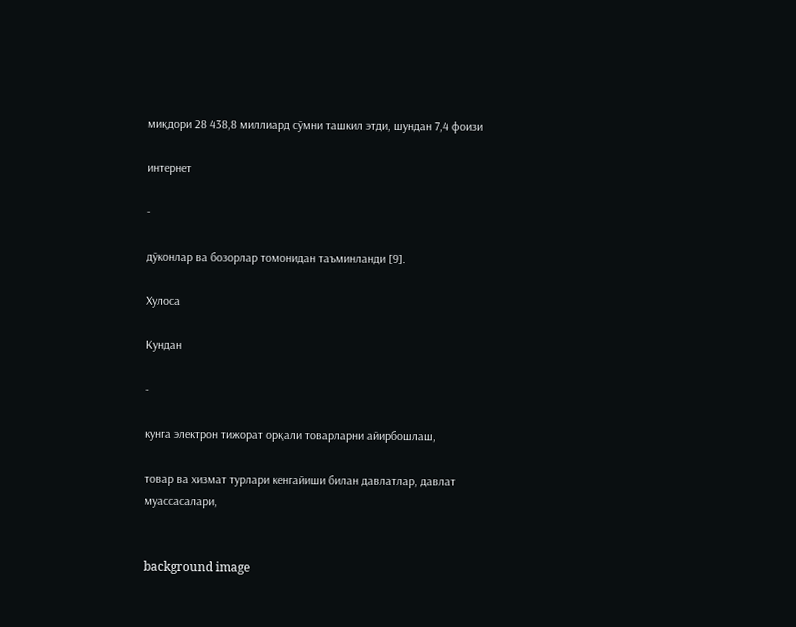миқдори 28 438,8 миллиард сўмни ташкил этди, шундан 7,4 фоизи

интернет

-

дўконлар ва бозорлар томонидан таъминланди [9].

Хулоса

Кундан

-

кунга электрон тижорат орқали товарларни айирбошлаш,

товар ва хизмат турлари кенгайиши билан давлатлар, давлат муассасалари,


background image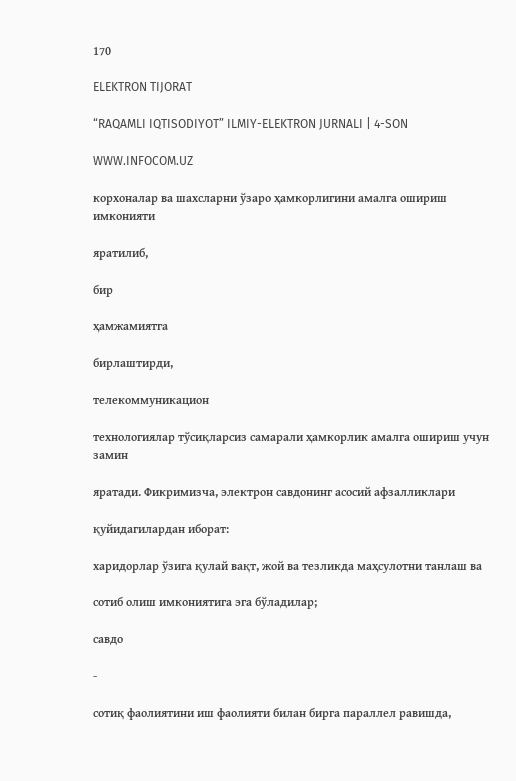170

ELEKTRON TIJORAT

“RAQAMLI IQTISODIYOT” ILMIY-ELEKTRON JURNALI | 4-SON

WWW.INFOCOM.UZ

корхоналар ва шахсларни ўзаро ҳамкорлигини амалга ошириш имконияти

яратилиб,

бир

ҳамжамиятга

бирлаштирди,

телекоммуникацион

технологиялар тўсиқларсиз самарали ҳамкорлик амалга ошириш учун замин

яратади. Фикримизча, электрон савдонинг асосий афзалликлари

қуйидагилардан иборат:

харидорлар ўзига қулай вақт, жой ва тезликда маҳсулотни танлаш ва

сотиб олиш имкониятига эга бўладилар;

савдо

-

сотиқ фаолиятини иш фаолияти билан бирга параллел равишда,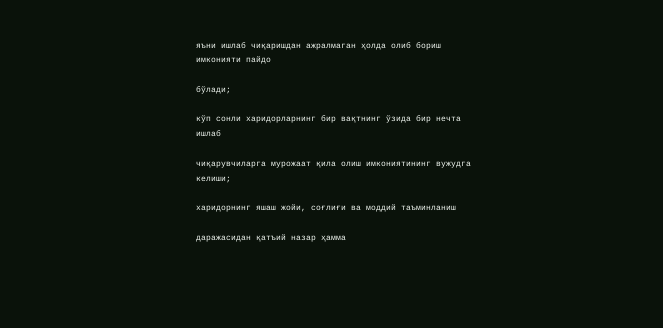яъни ишлаб чиқаришдан ажралмаган ҳолда олиб бориш имконияти пайдо

бўлади;

кўп сонли харидорларнинг бир вақтнинг ўзида бир нечта ишлаб

чиқарувчиларга мурожаат қила олиш имкониятининг вужудга келиши;

харидорнинг яшаш жойи, соғлиғи ва моддий таъминланиш

даражасидан қатъий назар ҳамма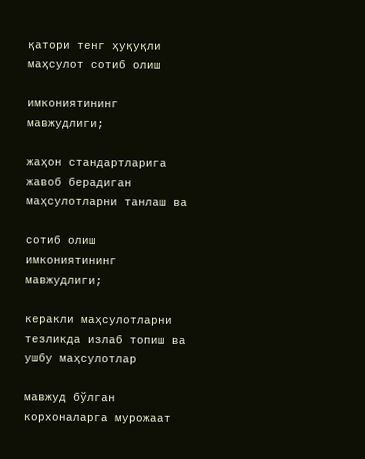қатори тенг ҳуқуқли маҳсулот сотиб олиш

имкониятининг мавжудлиги;

жаҳон стандартларига жавоб берадиган маҳсулотларни танлаш ва

сотиб олиш имкониятининг мавжудлиги;

керакли маҳсулотларни тезликда излаб топиш ва ушбу маҳсулотлар

мавжуд бўлган корхоналарга мурожаат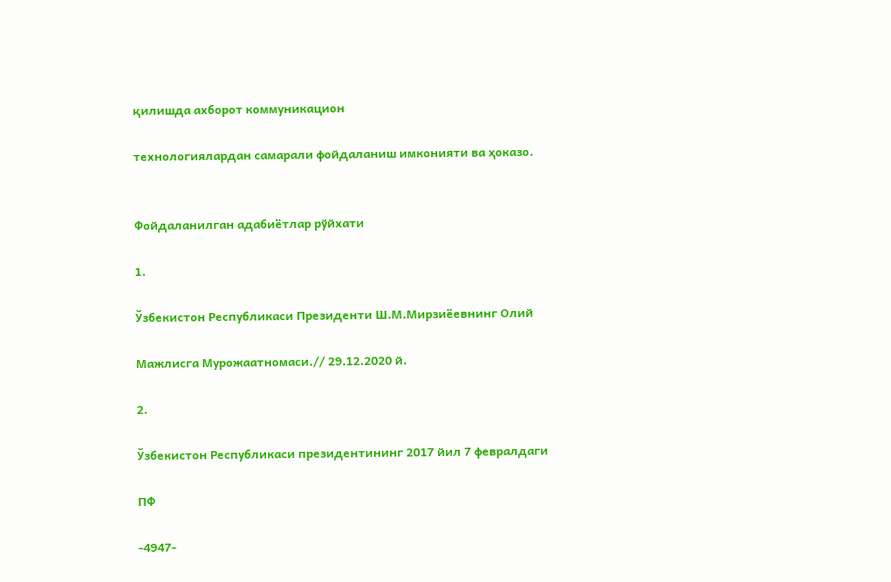қилишда ахборот коммуникацион

технологиялардан самарали фойдаланиш имконияти ва ҳоказо.


Фойдаланилган адабиётлар рўйхати

1.

Ўзбекистон Республикаси Президенти Ш.М.Мирзиёевнинг Олий

Мажлисга Мурожаатномаси.// 29.12.2020 й.

2.

Ўзбекистон Республикаси президентининг 2017 йил 7 февралдаги

ПФ

-4947-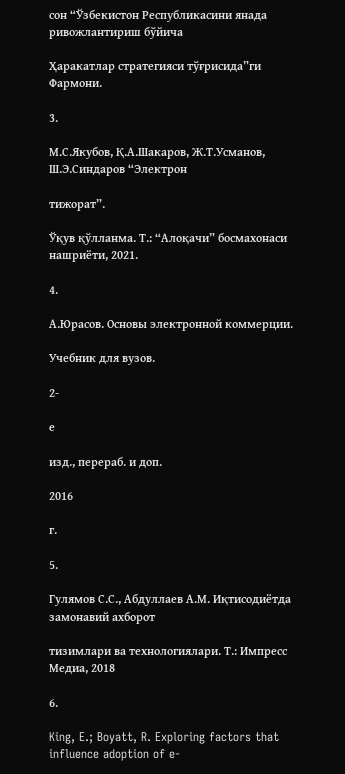сон “Ўзбекистон Республикасини янада ривожлантириш бўйича

Ҳаракатлар стратегияси тўғрисида”ги Фармони.

3.

М.С.Якубов, Қ.А.Шакаров, Ж.Т.Усманов, Ш.Э.Синдаров “Электрон

тижорат”.

Ўқув қўлланма. Т.: “Алоқачи” босмахонаси нашриёти, 2021.

4.

А.Юрасов. Основы электронной коммерции.

Учебник для вузов.

2-

е

изд., перераб. и доп.

2016

г.

5.

Гулямов С.С., Абдуллаев А.М. Иқтисодиётда замонавий ахборот

тизимлари ва технологиялари. Т.: Импресс Медиа, 2018

6.

King, E.; Boyatt, R. Exploring factors that influence adoption of e-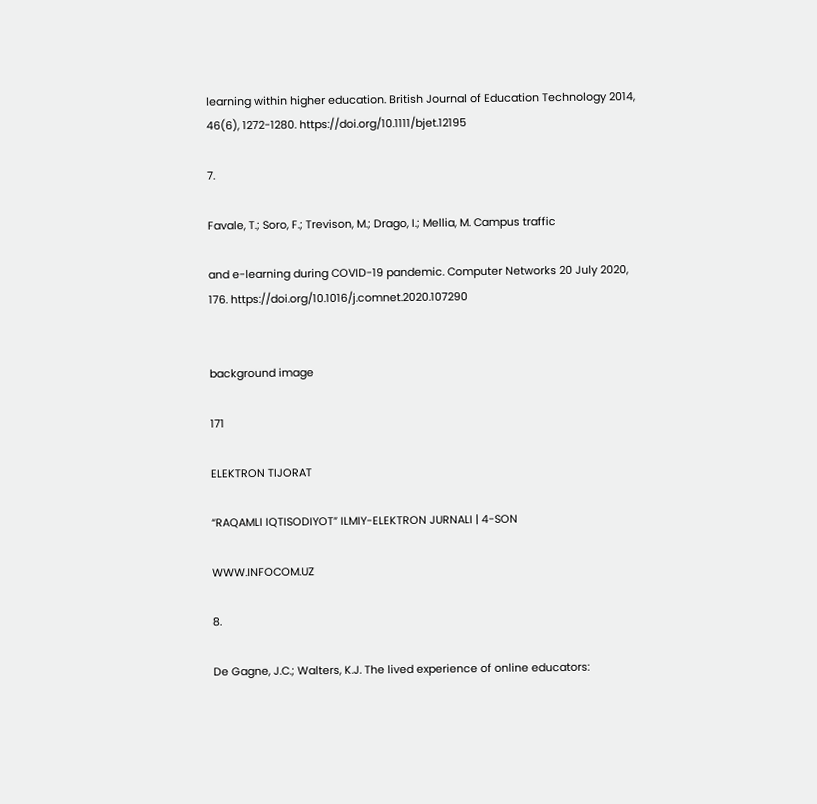learning within higher education. British Journal of Education Technology 2014,
46(6), 1272-1280. https://doi.org/10.1111/bjet.12195

7.

Favale, T.; Soro, F.; Trevison, M.; Drago, I.; Mellia, M. Campus traffic

and e-learning during COVID-19 pandemic. Computer Networks 20 July 2020,
176. https://doi.org/10.1016/j.comnet.2020.107290


background image

171

ELEKTRON TIJORAT

“RAQAMLI IQTISODIYOT” ILMIY-ELEKTRON JURNALI | 4-SON

WWW.INFOCOM.UZ

8.

De Gagne, J.C.; Walters, K.J. The lived experience of online educators: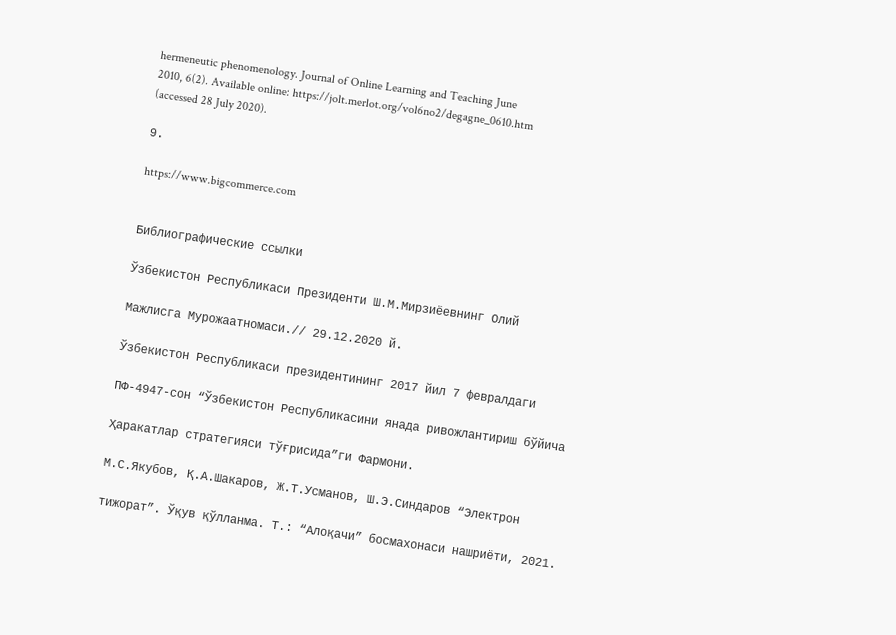hermeneutic phenomenology. Journal of Online Learning and Teaching June
2010, 6(2). Available online: https://jolt.merlot.org/vol6no2/degagne_0610.htm
(accessed 28 July 2020).

9.

https://www.bigcommerce.com


Библиографические ссылки

Ўзбекистон Республикаси Президенти Ш.М.Мирзиёевнинг Олий

Мажлисга Мурожаатномаси.// 29.12.2020 й.

Ўзбекистон Республикаси президентининг 2017 йил 7 февралдаги

ПФ-4947-сон “Ўзбекистон Республикасини янада ривожлантириш бўйича

Ҳаракатлар стратегияси тўғрисида”ги Фармони.

М.С.Якубов, Қ.А.Шакаров, Ж.Т.Усманов, Ш.Э.Синдаров “Электрон

тижорат”. Ўқув қўлланма. Т.: “Алоқачи” босмахонаси нашриёти, 2021.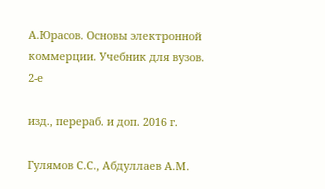А.Юрасов. Основы электронной коммерции. Учебник для вузов. 2-е

изд., перераб. и доп. 2016 г.

Гулямов С.С., Абдуллаев А.М.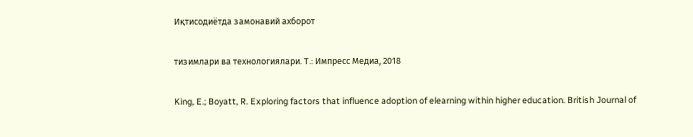Иқтисодиётда замонавий ахборот

тизимлари ва технологиялари. Т.: Импресс Медиа, 2018

King, E.; Boyatt, R. Exploring factors that influence adoption of elearning within higher education. British Journal of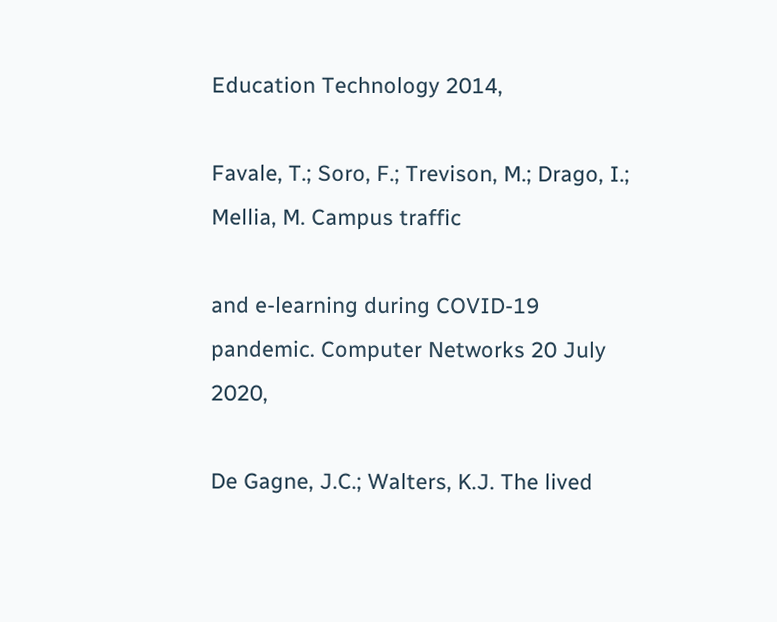Education Technology 2014,

Favale, T.; Soro, F.; Trevison, M.; Drago, I.; Mellia, M. Campus traffic

and e-learning during COVID-19 pandemic. Computer Networks 20 July 2020,

De Gagne, J.C.; Walters, K.J. The lived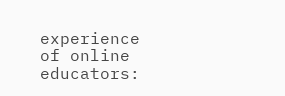experience of online educators: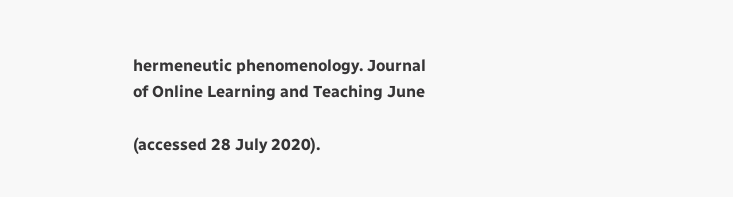hermeneutic phenomenology. Journal of Online Learning and Teaching June

(accessed 28 July 2020).